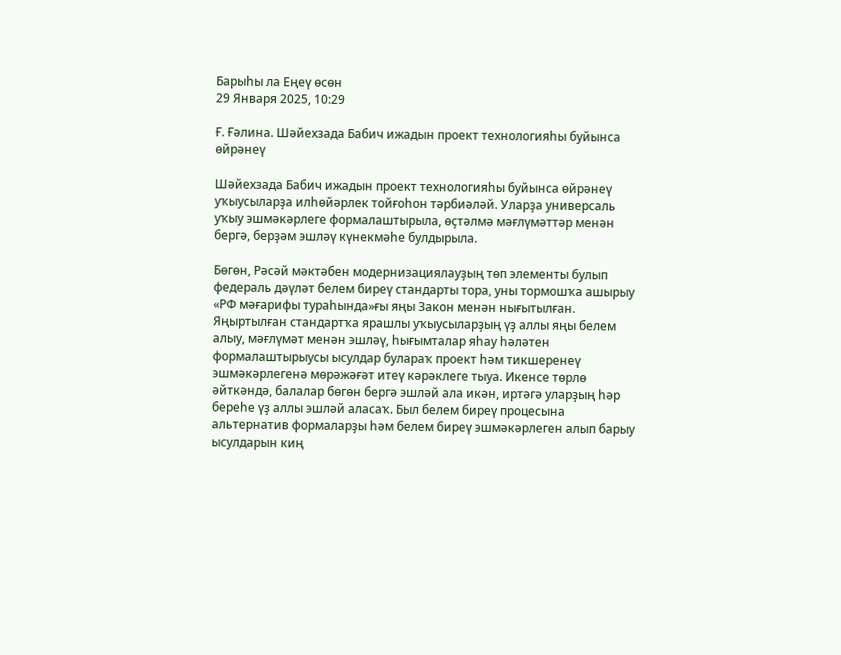Барыһы ла Еңеү өсөн
29 Января 2025, 10:29

Ғ. Ғәлина. Шәйехзада Бабич ижадын проект технологияһы буйынса өйрәнеү

Шәйехзада Бабич ижадын проект технологияһы буйынса өйрәнеү уҡыусыларҙа илһөйәрлек тойғоһон тәрбиәләй. Уларҙа универсаль уҡыу эшмәкәрлеге формалаштырыла, өҫтәлмә мәғлүмәттәр менән бергә, берҙәм эшләү күнекмәһе булдырыла.

Бөгөн, Рәсәй мәктәбен модернизациялауҙың төп элементы булып федераль дәүләт белем биреү стандарты тора, уны тормошҡа ашырыу «РФ мәғарифы тураһында»ғы яңы Закон менән нығытылған. Яңыртылған стандартҡа ярашлы уҡыусыларҙың үҙ аллы яңы белем алыу, мәғлүмәт менән эшләү, һығымталар яһау һәләтен формалаштырыусы ысулдар булараҡ проект һәм тикшеренеү эшмәкәрлегенә мөрәжәғәт итеү кәрәклеге тыуа. Икенсе төрлө әйткәндә, балалар бөгөн бергә эшләй ала икән, иртәгә уларҙың һәр береһе үҙ аллы эшләй аласаҡ. Был белем биреү процесына альтернатив формаларҙы һәм белем биреү эшмәкәрлеген алып барыу ысулдарын киң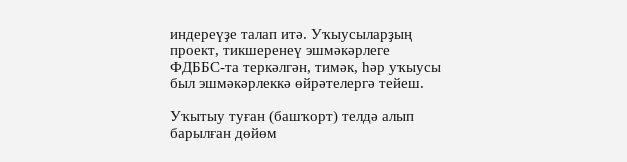индереүҙе талап итә. Уҡыусыларҙың проект, тикшеренеү эшмәкәрлеге ФДББС-та теркәлгән, тимәк, һәр уҡыусы был эшмәкәрлеккә өйрәтелергә тейеш.

Уҡытыу туған (башҡорт) телдә алып барылған дөйөм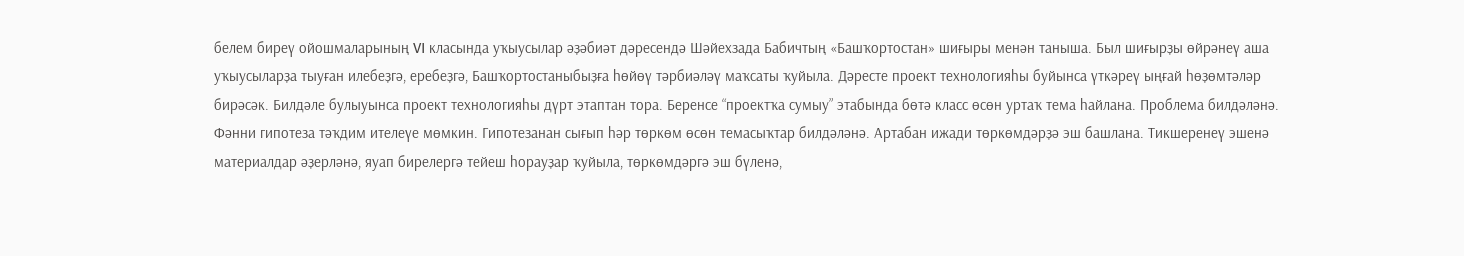белем биреү ойошмаларының VI класында уҡыусылар әҙәбиәт дәресендә Шәйехзада Бабичтың «Башҡортостан» шиғыры менән таныша. Был шиғырҙы өйрәнеү аша уҡыусыларҙа тыуған илебеҙгә, еребеҙгә, Башҡортостаныбыҙға һөйөү тәрбиәләү маҡсаты ҡуйыла. Дәресте проект технологияһы буйынса үткәреү ыңғай һөҙөмтәләр бирәсәк. Билдәле булыуынса проект технологияһы дүрт этаптан тора. Беренсе “проектҡа сумыу” этабында бөтә класс өсөн уртаҡ тема һайлана. Проблема билдәләнә. Фәнни гипотеза тәҡдим ителеүе мөмкин. Гипотезанан сығып һәр төркөм өсөн темасыҡтар билдәләнә. Артабан ижади төркөмдәрҙә эш башлана. Тикшеренеү эшенә материалдар әҙерләнә, яуап бирелергә тейеш һорауҙар ҡуйыла, төркөмдәргә эш бүленә,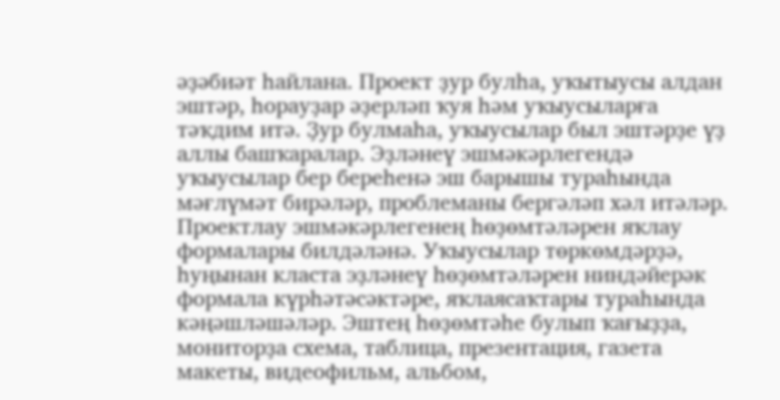әҙәбиәт һайлана. Проект ҙур булһа, уҡытыусы алдан эштәр, һорауҙар әҙерләп ҡуя һәм уҡыусыларға тәҡдим итә. Ҙур булмаһа, уҡыусылар был эштәрҙе үҙ аллы башҡаралар. Эҙләнеү эшмәкәрлегендә уҡыусылар бер береһенә эш барышы тураһында мәғлүмәт бирәләр, проблеманы бергәләп хәл итәләр. Проектлау эшмәкәрлегенең һөҙөмтәләрен яҡлау формалары билдәләнә. Уҡыусылар төркөмдәрҙә, һуңынан класта эҙләнеү һөҙөмтәләрен ниндәйерәк формала күрһәтәсәктәре, яҡлаясаҡтары тураһында кәңәшләшәләр. Эштең һөҙөмтәһе булып ҡағыҙҙа, мониторҙа схема, таблица, презентация, газета макеты, видеофильм, альбом,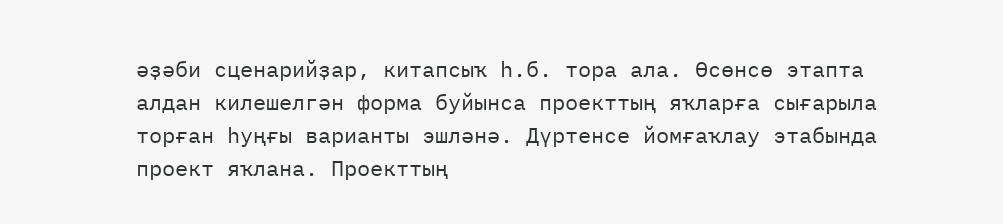әҙәби сценарийҙар, китапсыҡ һ.б. тора ала. Өсөнсө этапта алдан килешелгән форма буйынса проекттың яҡларға сығарыла торған һуңғы варианты эшләнә. Дүртенсе йомғаҡлау этабында проект яҡлана. Проекттың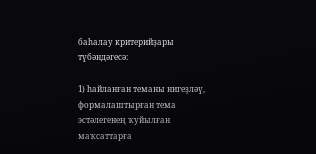баһалау критерийҙары түбәндәгесә:

1) һайланған теманы нигеҙләү, формалаштырған тема эстәлегенең ҡуйылған маҡсаттарға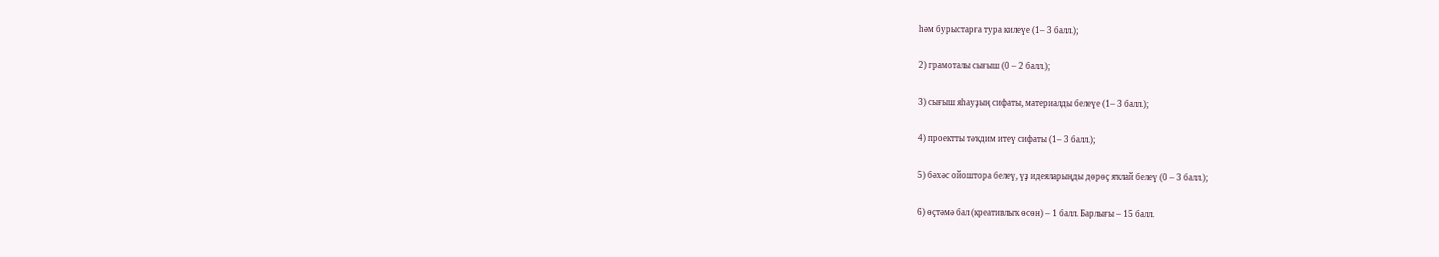һәм бурыстарға тура килеүе (1– 3 балл.);

2) грамоталы сығыш (0 – 2 балл.);

3) сығыш яһауҙың сифаты, материалды белеүе (1– 3 балл.);

4) проектты тәҡдим итеү сифаты (1– 3 балл.);

5) бәхәс ойоштора белеү, үҙ идеяларыңды дөрөҫ яҡлай белеү (0 – 3 балл.);

6) өҫтәмә бал (креативлыҡ өсөн) – 1 балл. Барлығы – 15 балл.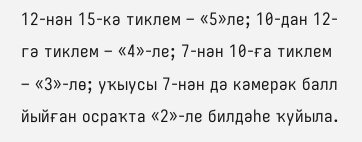12-нән 15-кә тиклем – «5»ле; 10-дан 12-гә тиклем – «4»-ле; 7-нән 10-ға тиклем – «3»-лө; уҡыусы 7-нән дә кәмерәк балл йыйған осраҡта «2»-ле билдәһе ҡуйыла.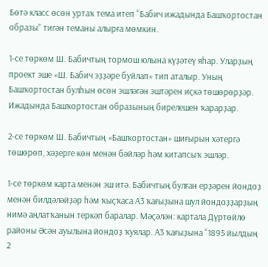Бөтә класс өсөн уртаҡ тема итеп “Бабич ижадында Башҡортостан образы” тигән теманы алырға мөмкин.

1-се төркөм Ш. Бабичтың тормош юлына күҙәтеү яһар. Уларҙың проект эше «Ш. Бабич эҙҙәре буйлап» тип аталыр. Уның Башҡортостан булһын өсөн эшләгән эштәрен иҫкә төшөрөрҙәр. Ижадында Башҡортостан образының бирелешен ҡарарҙар.

2-се төркөм Ш. Бабичтың «Башҡортостан» шиғырын хәтергә  төшөрөп, хәҙерге көн менән бәйләр һәм китапсыҡ эшләр.

1-се төркөм карта менән эш итә. Бабичтың булған ерҙәрен йондоҙ менән билдәләйҙәр һәм ҡыҫҡаса А3 ҡағыҙына шул йондоҙҙарҙың нимә аңлатҡанын теркәп баралар. Мәҫәлән: картала Дүртөйлө районы Әсән ауылына йондоҙ ҡуялар. А3 ҡағыҙына “1895 йылдың 2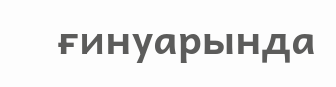ғинуарында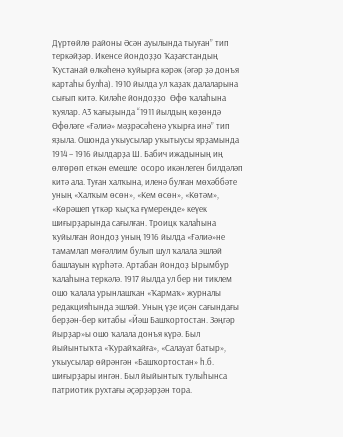Дүртөйлө районы Әсән ауылында тыуған” тип теркәйҙәр. Икенсе йондоҙҙо Ҡаҙағстандың Ҡустанай өлкәһенә ҡуйырға кәрәк (әгәр ҙә донъя картаһы булһа). 1910 йылда ул ҡаҙаҡ далаларына сығып китә. Киләһе йондоҙҙо  Өфө ҡалаһына ҡуялар. А3 ҡағыҙында “1911 йылдың көҙөндә Өфөләге «Ғәлиә» мәҙрәсәһенә уҡырға инә” тип яҙыла. Ошонда уҡыусылар уҡытыусы ярҙамында 1914 – 1916 йылдарҙа Ш. Бабич ижадының иң өлгөрөп еткән емешле  осоро икәнлеген билдәләп китә ала. Туған халҡына, иленә булған мөхәббәте уның «Халҡым өсөн», «Кем өсөн», «Көтәм», «Көрәшеп үткәр ҡыҫҡа ғүмереңде» кеүек шиғырҙарында сағылған. Троицк ҡалаһына ҡуйылған йондоҙ уның 1916 йылда «Ғәлиә»не тамамлап мөғәллим булып шул ҡалала эшләй башлауын күрһәтә. Артабан йондоҙ Ырымбур ҡалаһына теркәлә. 1917 йылда ул бер ни тиклем ошо ҡалала урынлашҡан «Ҡармаҡ» журналы редакцияһында эшләй. Уның үҙе иҫән сағындағы берҙән-бер китабы «Йәш Башҡортостан. Зәңгәр йырҙар»ы ошо ҡалала донъя күрә. Был йыйынтыҡта «Ҡурайҡайға», «Салауат батыр», уҡыусылар өйрәнгән «Башҡортостан» һ.б. шиғырҙары ингән. Был йыйынтыҡ тулыһынса патриотик рухтағы әҫәрҙәрҙән тора.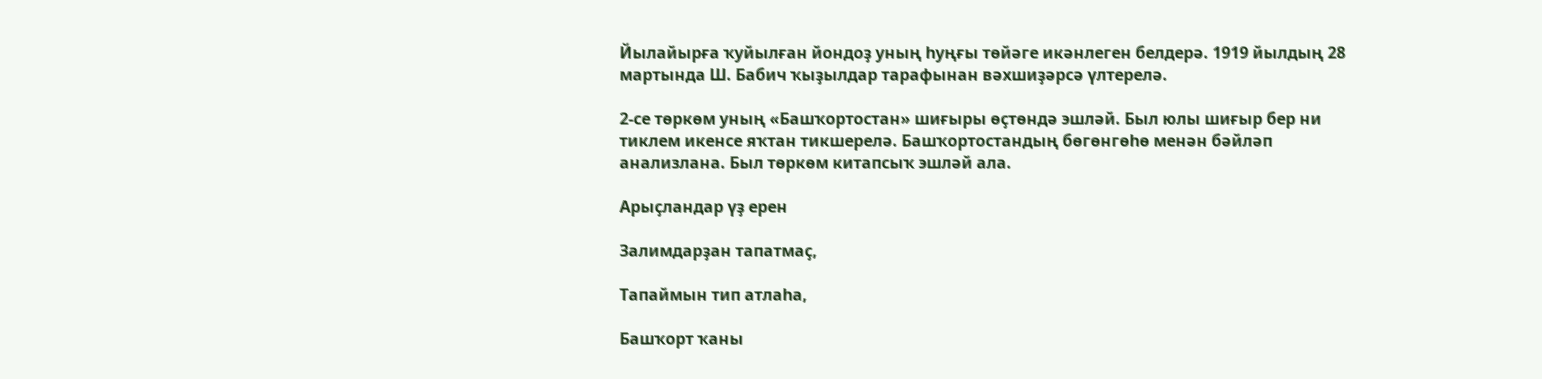Йылайырға ҡуйылған йондоҙ уның һуңғы төйәге икәнлеген белдерә. 1919 йылдың 28 мартында Ш. Бабич ҡыҙылдар тарафынан вәхшиҙәрсә үлтерелә.

2-се төркөм уның «Башҡортостан» шиғыры өҫтөндә эшләй. Был юлы шиғыр бер ни тиклем икенсе яҡтан тикшерелә. Башҡортостандың бөгөнгөһө менән бәйләп анализлана. Был төркөм китапсыҡ эшләй ала.

Арыҫландар үҙ ерен

Залимдарҙан тапатмаҫ,

Тапаймын тип атлаһа,

Башҡорт ҡаны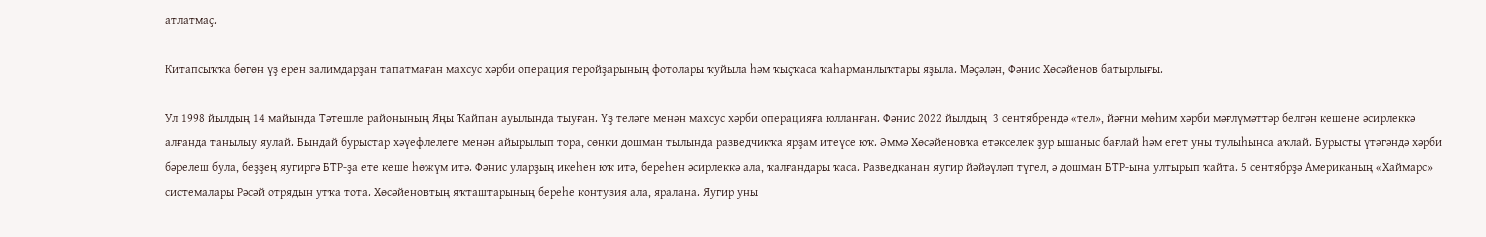атлатмаҫ.

Китапсыҡҡа бөгөн үҙ ерен залимдарҙан тапатмаған махсус хәрби операция геройҙарының фотолары ҡуйыла һәм ҡыҫҡаса ҡаһарманлыҡтары яҙыла. Мәҫәлән, Фәнис Хөсәйенов батырлығы.

Ул 1998 йылдың 14 майында Тәтешле районының Яңы Ҡайпан ауылында тыуған. Үҙ теләге менән махсус хәрби операцияға юлланған. Фәнис 2022 йылдың  3 сентябрендә «тел», йәғни мөһим хәрби мәғлүмәттәр белгән кешене әсирлеккә алғанда танылыу яулай. Бындай бурыстар хәүефлелеге менән айырылып тора, сөнки дошман тылында разведчикҡа ярҙам итеүсе юҡ. Әммә Хөсәйеновҡа етәкселек ҙур ышаныс бағлай һәм егет уны тулыһынса аҡлай. Бурысты үтәгәндә хәрби бәрелеш була, беҙҙең яугиргә БТР-ҙа ете кеше һөжүм итә. Фәнис уларҙың икеһен юҡ итә, береһен әсирлеккә ала, ҡалғандары ҡаса. Разведканан яугир йәйәүләп түгел, ә дошман БТР-ына ултырып ҡайта. 5 сентябрҙә Американың «Хаймарс» системалары Рәсәй отрядын утҡа тота. Хөсәйеновтың яҡташтарының береһе контузия ала, яралана. Яугир уны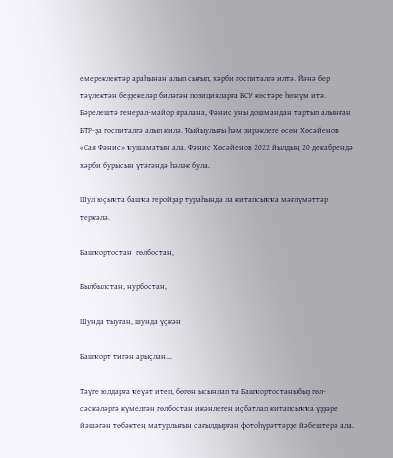емереклектәр араһынан алып сығып, хәрби госпиталгә илтә. Йәнә бер тәүлектән беҙҙекеләр биләгән позицияларға ВСУ көстәре һөжүм итә. Бәрелештә генерал-майор яралана, Фәнис уны дошмандан тартып алынған БТР-ҙа госпиталгә алып килә. Ҡыйыулығы һәм зирәклеге өсөн Хөсәйенов «Сая Фәнис» ҡушаматын ала. Фәнис Хөсәйенов 2022 йылдың 20 декабрендә хәрби бурысын үтәгәндә һәләк була.

Шул юҫыҡта башҡа геройҙар тураһында ла китапсыҡҡа мәғлүмәттәр теркәлә.

Башҡортостан  гөлбостан,

Былбылстан, нурбостан,

Шунда тыуған, шунда үҫкән

Башҡорт тигән арыҫлан...

Тәүге юлдарға ҡеүәт итеп, бөгөн ысынлап та Башҡортостаныбыҙ гөл-сәскәләргә күмелгән гөлбостан икәнлеген иҫбатлап китапсыҡҡа үҙҙәре йәшәгән төбәктең матурлығын сағылдырған фотоһүрәттәрҙе йәбештерә ала.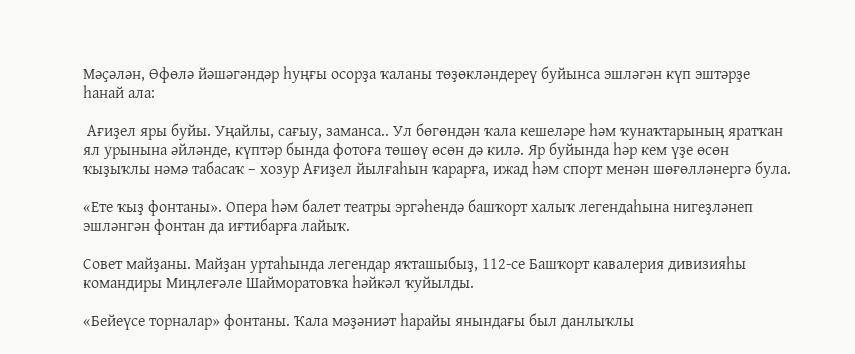Мәҫәлән, Өфөлә йәшәгәндәр һуңғы осорҙа ҡаланы төҙөкләндереү буйынса эшләгән күп эштәрҙе һанай ала:

 Ағиҙел яры буйы. Уңайлы, сағыу, заманса.. Ул бөгөндән ҡала кешеләре һәм ҡунаҡтарының яратҡан ял урынына әйләнде, күптәр бында фотоға төшөү өсөн дә килә. Яр буйында һәр кем үҙе өсөн ҡыҙыҡлы нәмә табасаҡ – хозур Ағиҙел йылғаһын ҡарарға, ижад һәм спорт менән шөғөлләнергә була.

«Ете ҡыҙ фонтаны». Опера һәм балет театры эргәһендә башҡорт халыҡ легендаһына нигеҙләнеп эшләнгән фонтан да иғтибарға лайыҡ.

Совет майҙаны. Майҙан уртаһында легендар яҡташыбыҙ, 112-се Башҡорт кавалерия дивизияһы командиры Миңлеғәле Шайморатовҡа һәйкәл ҡуйылды.

«Бейеүсе торналар» фонтаны. Ҡала мәҙәниәт һарайы янындағы был данлыҡлы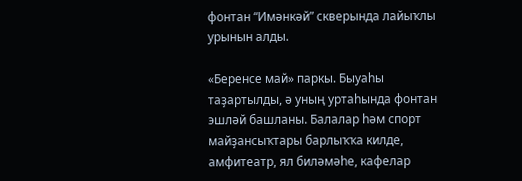фонтан “Имәнкәй” скверында лайыҡлы урынын алды.

«Беренсе май» паркы. Быуаһы таҙартылды, ә уның уртаһында фонтан эшләй башланы. Балалар һәм спорт майҙансыҡтары барлыҡҡа килде, амфитеатр, ял биләмәһе, кафелар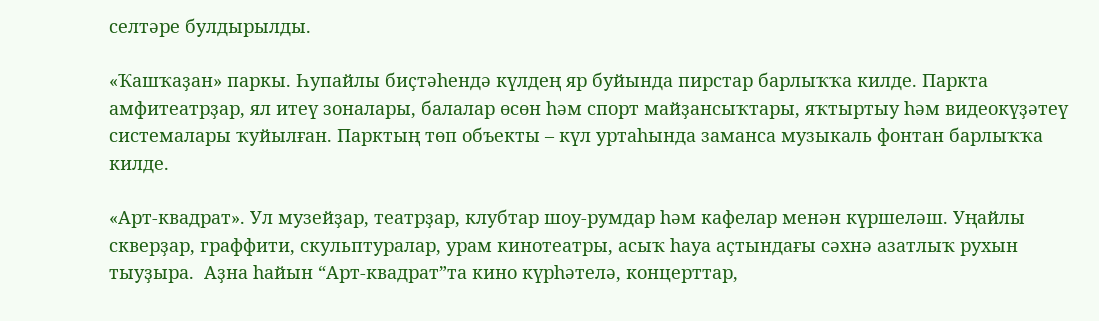селтәре булдырылды.

«Ҡашҡаҙан» паркы. Һупайлы биҫтәһендә күлдең яр буйында пирстар барлыҡҡа килде. Паркта амфитеатрҙар, ял итеү зоналары, балалар өсөн һәм спорт майҙансыҡтары, яҡтыртыу һәм видеокүҙәтеү системалары ҡуйылған. Парктың төп объекты – күл уртаһында заманса музыкаль фонтан барлыҡҡа килде.

«Арт-квадрат». Ул музейҙар, театрҙар, клубтар шоу-румдар һәм кафелар менән күршеләш. Уңайлы скверҙар, граффити, скульптуралар, урам кинотеатры, асыҡ һауа аҫтындағы сәхнә азатлыҡ рухын тыуҙыра.  Аҙна һайын “Арт-квадрат”та кино күрһәтелә, концерттар,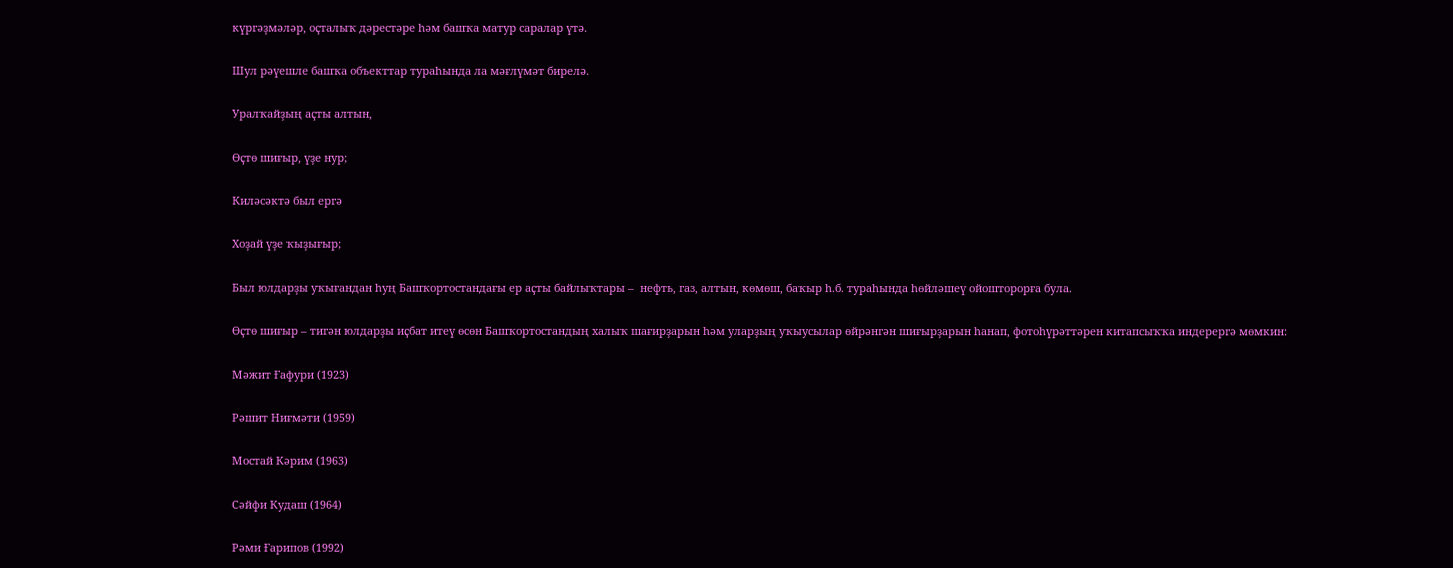күргәҙмәләр, оҫталыҡ дәрестәре һәм башҡа матур саралар үтә.

Шул рәүешле башҡа объекттар тураһында ла мәғлүмәт бирелә.

Уралҡайҙың аҫты алтын,

Өҫтө шиғыр, үҙе нур;

Киләсәктә был ергә

Хоҙай үҙе ҡыҙығыр;

Был юлдарҙы уҡығандан һуң Башҡортостандағы ер аҫты байлыҡтары –  нефть, газ, алтын, көмөш, баҡыр һ.б. тураһында һөйләшеү ойошторорға була.

Өҫтө шиғыр – тигән юлдарҙы иҫбат итеү өсөн Башҡортостандың халыҡ шағирҙарын һәм уларҙың уҡыусылар өйрәнгән шиғырҙарын һанап, фотоһүрәттәрен китапсыҡҡа индерергә мөмкин:

Мәжит Ғафури (1923)

Рәшит Ниғмәти (1959)

Мостай Кәрим (1963)

Сәйфи Кудаш (1964)

Рәми Ғарипов (1992)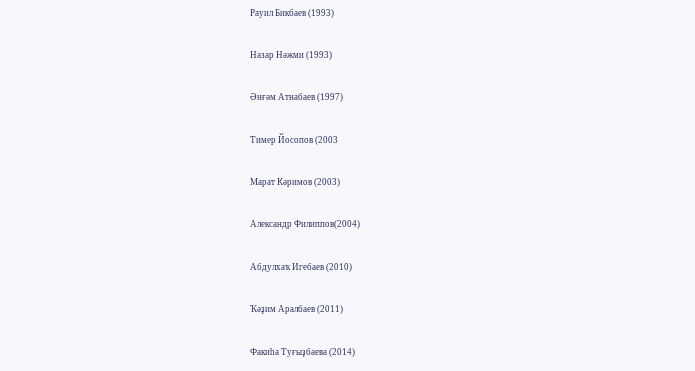Рауил Бикбаев (1993)

Назар Нәжми (1993)

Әнғәм Атнабаев (1997)

Тимер Йосопов (2003

Марат Кәримов (2003)

Александр Филиппов(2004)

Абдулхаҡ Игебаев (2010)

Ҡәҙим Аралбаев (2011)

Факиһа Туғыҙбаева (2014)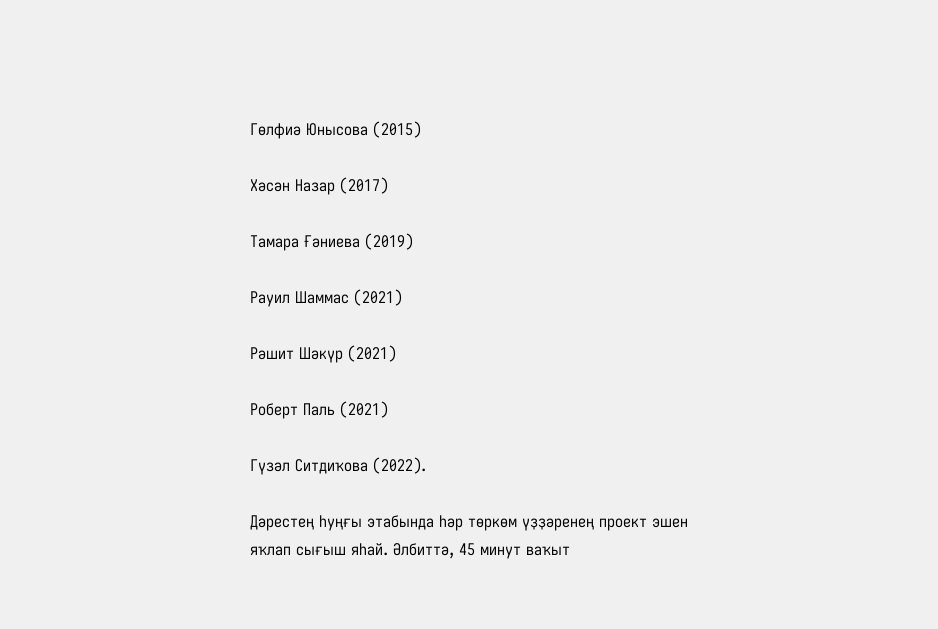Гөлфиә Юнысова (2015)

Хәсән Назар (2017)

Тамара Ғәниева (2019)

Рауил Шаммас (2021)

Рәшит Шәкүр (2021)

Роберт Паль (2021)

Гүзәл Ситдиҡова (2022).

Дәрестең һуңғы этабында һәр төркөм үҙҙәренең проект эшен яҡлап сығыш яһай. Әлбиттә, 45 минут ваҡыт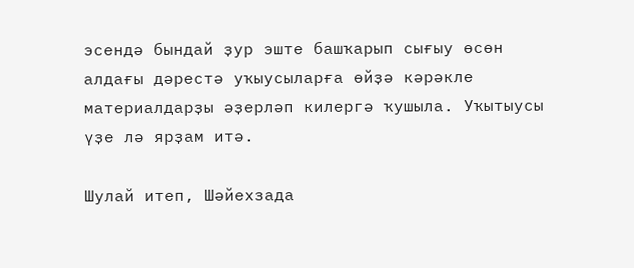эсендә бындай ҙур эште башҡарып сығыу өсөн алдағы дәрестә уҡыусыларға өйҙә кәрәкле материалдарҙы әҙерләп килергә ҡушыла. Уҡытыусы үҙе лә ярҙам итә.

Шулай итеп, Шәйехзада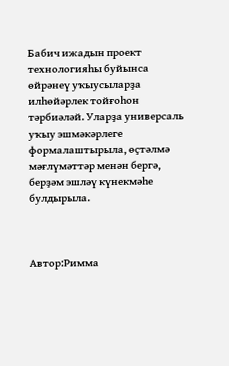Бабич ижадын проект технологияһы буйынса өйрәнеү уҡыусыларҙа илһөйәрлек тойғоһон тәрбиәләй. Уларҙа универсаль уҡыу эшмәкәрлеге формалаштырыла, өҫтәлмә мәғлүмәттәр менән бергә, берҙәм эшләү күнекмәһе булдырыла.



Автор:Римма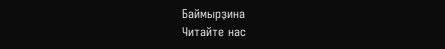Баймырҙина
Читайте нас